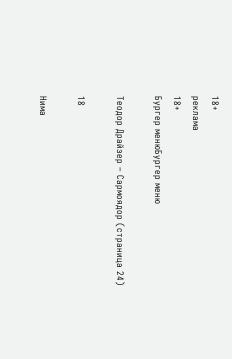18+
реклама
18+
Бургер менюБургер меню

Теодор Драйзер – Сармоядор (страница 24)

18

Нима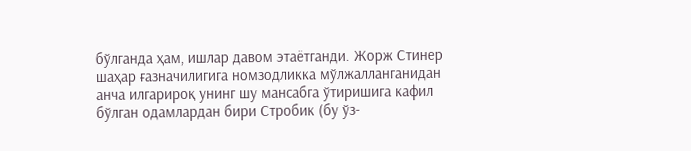бўлганда ҳам, ишлар давом этаётганди. Жорж Стинер шаҳар ғазначилигига номзодликка мўлжалланганидан анча илгарироқ унинг шу мансабга ўтиришига кафил бўлган одамлардан бири Стробик (бу ўз-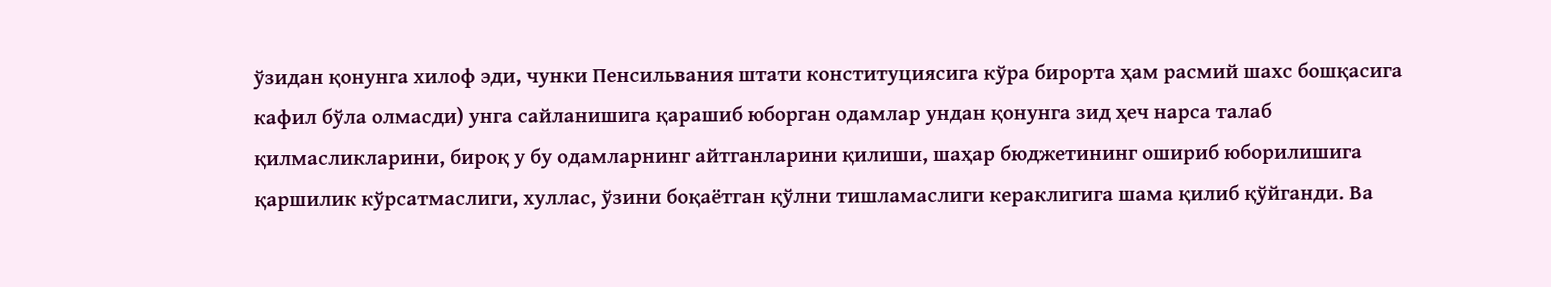ўзидан қонунга хилоф эди, чунки Пенсильвания штати конституциясига кўра бирорта ҳам расмий шахс бошқасига кафил бўла олмасди) унга сайланишига қарашиб юборган одамлар ундан қонунга зид ҳеч нарса талаб қилмасликларини, бироқ у бу одамларнинг айтганларини қилиши, шаҳар бюджетининг ошириб юборилишига қаршилик кўрсатмаслиги, хуллас, ўзини боқаётган қўлни тишламаслиги кераклигига шама қилиб қўйганди. Ва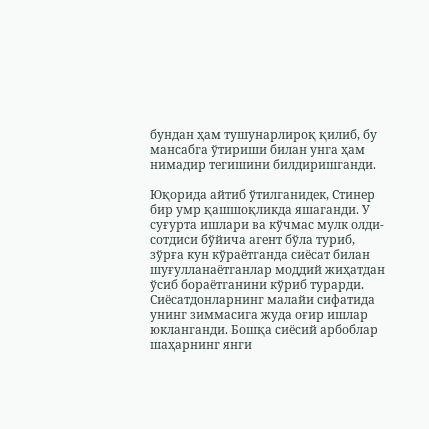бундан ҳам тушунарлироқ қилиб, бу мансабга ўтириши билан унга ҳам нимадир тегишини билдиришганди.

Юқорида айтиб ўтилганидек, Стинер бир умр қашшоқликда яшаганди. У суғурта ишлари ва кўчмас мулк олди-сотдиси бўйича агент бўла туриб, зўрға кун кўраётганда сиёсат билан шуғулланаётганлар моддий жиҳатдан ўсиб бораётганини кўриб турарди. Сиёсатдонларнинг малайи сифатида унинг зиммасига жуда оғир ишлар юкланганди. Бошқа сиёсий арбоблар шаҳарнинг янги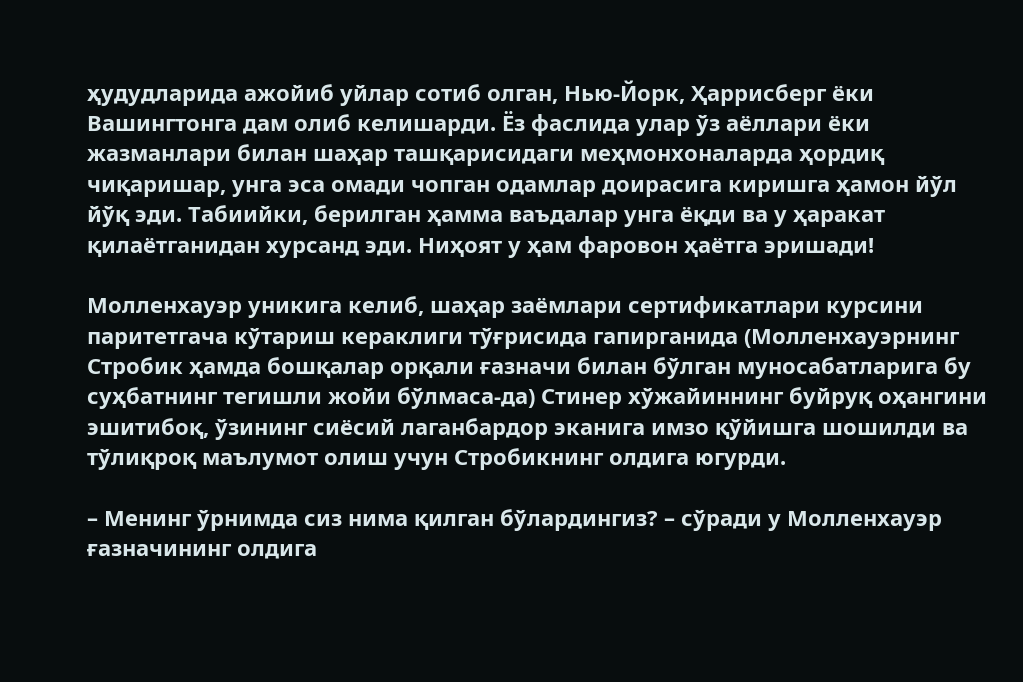ҳудудларида ажойиб уйлар сотиб олган, Нью-Йорк, Ҳаррисберг ёки Вашингтонга дам олиб келишарди. Ёз фаслида улар ўз аёллари ёки жазманлари билан шаҳар ташқарисидаги меҳмонхоналарда ҳордиқ чиқаришар, унга эса омади чопган одамлар доирасига киришга ҳамон йўл йўқ эди. Табиийки, берилган ҳамма ваъдалар унга ёқди ва у ҳаракат қилаётганидан хурсанд эди. Ниҳоят у ҳам фаровон ҳаётга эришади!

Молленхауэр уникига келиб, шаҳар заёмлари сертификатлари курсини паритетгача кўтариш кераклиги тўғрисида гапирганида (Молленхауэрнинг Стробик ҳамда бошқалар орқали ғазначи билан бўлган муносабатларига бу суҳбатнинг тегишли жойи бўлмаса-да) Стинер хўжайиннинг буйруқ оҳангини эшитибоқ, ўзининг сиёсий лаганбардор эканига имзо қўйишга шошилди ва тўлиқроқ маълумот олиш учун Стробикнинг олдига югурди.

– Менинг ўрнимда сиз нима қилган бўлардингиз? – сўради у Молленхауэр ғазначининг олдига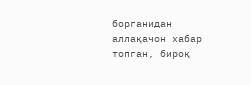борганидан аллақачон хабар топган, бироқ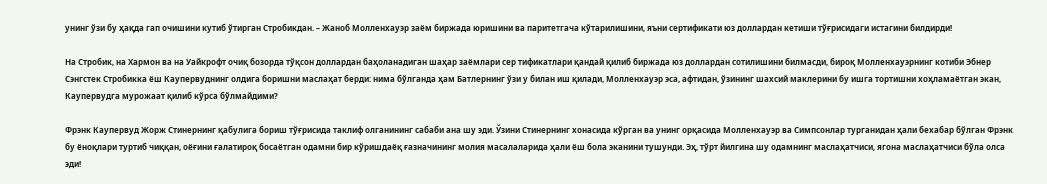унинг ўзи бу ҳақда гап очишини кутиб ўтирган Стробикдан. – Жаноб Молленхауэр заём биржада юришини ва паритетгача кўтарилишини, яъни сертификати юз доллардан кетиши тўғрисидаги истагини билдирди!

На Стробик, на Хармон ва на Уайкрофт очиқ бозорда тўқсон доллардан баҳоланадиган шаҳар заёмлари сер тификатлари қандай қилиб биржада юз доллардан сотилишини билмасди, бироқ Молленхауэрнинг котиби Эбнер Сэнгстек Стробикка ёш Каупервуднинг олдига боришни маслаҳат берди: нима бўлганда ҳам Батлернинг ўзи у билан иш қилади, Молленхауэр эса, афтидан, ўзининг шахсий маклерини бу ишга тортишни хоҳламаётган экан, Каупервудга мурожаат қилиб кўрса бўлмайдими?

Фрэнк Каупервуд Жорж Стинернинг қабулига бориш тўғрисида таклиф олганининг сабаби ана шу эди. Ўзини Стинернинг хонасида кўрган ва унинг орқасида Молленхауэр ва Симпсонлар турганидан ҳали бехабар бўлган Фрэнк бу ёноқлари туртиб чиққан, оёғини ғалатироқ босаётган одамни бир кўришдаёқ ғазначининг молия масалаларида ҳали ёш бола эканини тушунди. Эҳ, тўрт йилгина шу одамнинг маслаҳатчиси, ягона маслаҳатчиси бўла олса эди!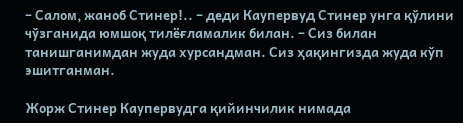– Салом, жаноб Стинер!.. – деди Каупервуд Стинер унга қўлини чўзганида юмшоқ тилёғламалик билан. – Сиз билан танишганимдан жуда хурсандман. Сиз ҳақингизда жуда кўп эшитганман.

Жорж Стинер Каупервудга қийинчилик нимада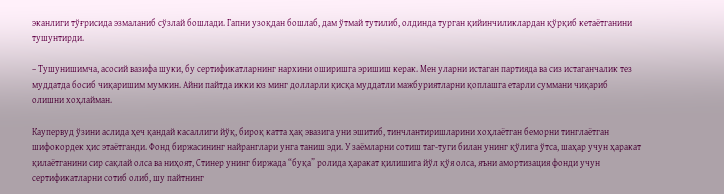эканлиги тўғрисида эзмаланиб сўзлай бошлади. Гапни узоқдан бошлаб, дам ўтмай тутилиб, олдинда турган қийинчиликлардан қўрқиб кетаётганини тушунтирди.

– Тушунишимча, асосий вазифа шуки, бу сертификатларнинг нархини оширишга эришиш керак. Мен уларни истаган партияда ва сиз истаганчалик тез муддатда босиб чиқаришим мумкин. Айни пайтда икки юз минг долларли қисқа муддатли мажбуриятларни қоплашга етарли суммани чиқариб олишни хоҳлайман.

Каупервуд ўзини аслида ҳеч қандай касаллиги йўқ, бироқ катта ҳақ эвазига уни эшитиб, тинчлантиришларини хоҳлаётган беморни тинглаётган шифокордек ҳис этаётганди. Фонд биржасининг найранглари унга таниш эди. У заёмларни сотиш таг-туги билан унинг қўлига ўтса, шаҳар учун ҳаракат қилаётганини сир сақлай олса ва ниҳоят, Стинер унинг биржада “буқа” ролида ҳаракат қилишига йўл қўя олса, яъни амортизация фонди учун сертификатларни сотиб олиб, шу пайтнинг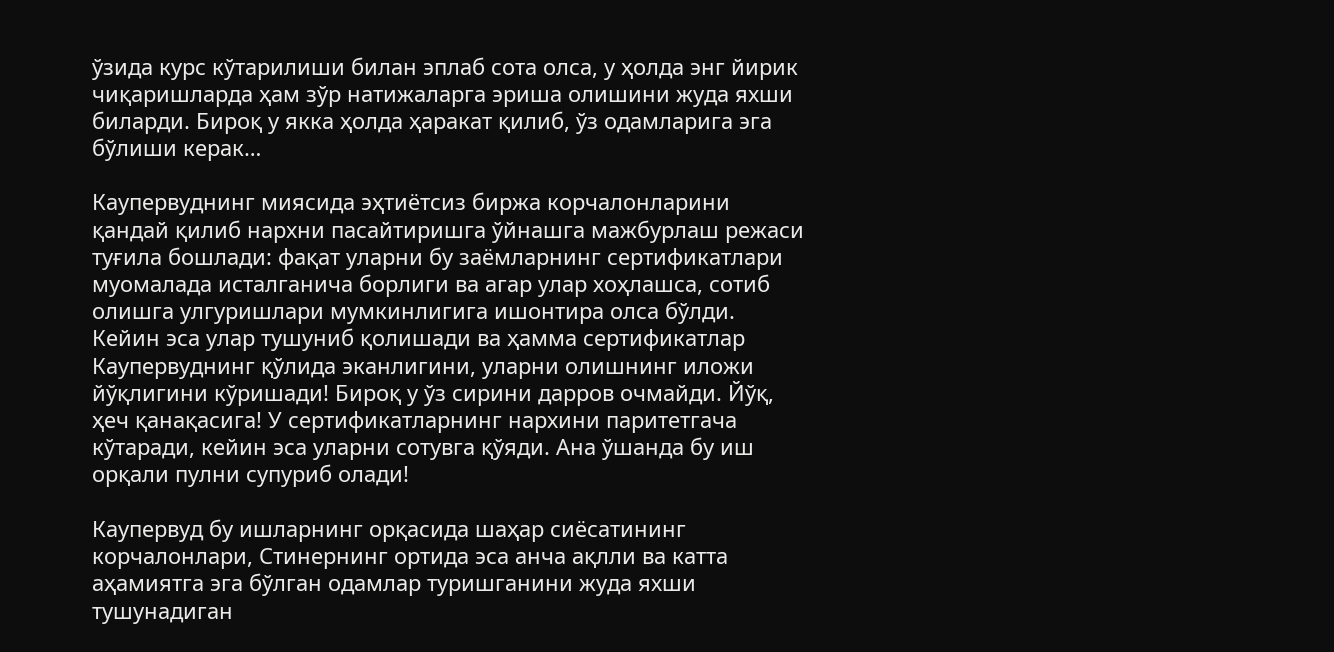ўзида курс кўтарилиши билан эплаб сота олса, у ҳолда энг йирик чиқаришларда ҳам зўр натижаларга эриша олишини жуда яхши биларди. Бироқ у якка ҳолда ҳаракат қилиб, ўз одамларига эга бўлиши керак…

Каупервуднинг миясида эҳтиётсиз биржа корчалонларини қандай қилиб нархни пасайтиришга ўйнашга мажбурлаш режаси туғила бошлади: фақат уларни бу заёмларнинг сертификатлари муомалада исталганича борлиги ва агар улар хоҳлашса, сотиб олишга улгуришлари мумкинлигига ишонтира олса бўлди. Кейин эса улар тушуниб қолишади ва ҳамма сертификатлар Каупервуднинг қўлида эканлигини, уларни олишнинг иложи йўқлигини кўришади! Бироқ у ўз сирини дарров очмайди. Йўқ, ҳеч қанақасига! У сертификатларнинг нархини паритетгача кўтаради, кейин эса уларни сотувга қўяди. Ана ўшанда бу иш орқали пулни супуриб олади!

Каупервуд бу ишларнинг орқасида шаҳар сиёсатининг корчалонлари, Стинернинг ортида эса анча ақлли ва катта аҳамиятга эга бўлган одамлар туришганини жуда яхши тушунадиган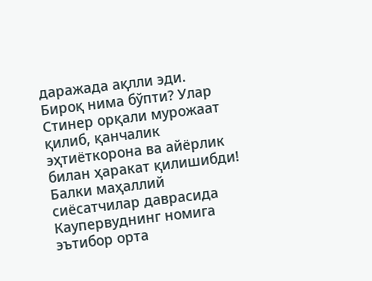даражада ақлли эди. Бироқ нима бўпти? Улар Стинер орқали мурожаат қилиб, қанчалик эҳтиёткорона ва айёрлик билан ҳаракат қилишибди! Балки маҳаллий сиёсатчилар даврасида Каупервуднинг номига эътибор орта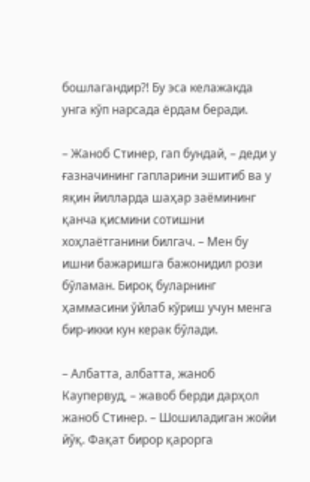бошлагандир?! Бу эса келажакда унга кўп нарсада ёрдам беради.

– Жаноб Стинер, гап бундай, – деди у ғазначининг гапларини эшитиб ва у яқин йилларда шаҳар заёмининг қанча қисмини сотишни хоҳлаётганини билгач. – Мен бу ишни бажаришга бажонидил рози бўламан. Бироқ буларнинг ҳаммасини ўйлаб кўриш учун менга бир-икки кун керак бўлади.

– Албатта, албатта, жаноб Каупервуд, – жавоб берди дарҳол жаноб Стинер. – Шошиладиган жойи йўқ. Фақат бирор қарорга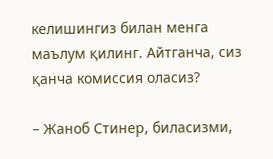келишингиз билан менга маълум қилинг. Айтганча, сиз қанча комиссия оласиз?

– Жаноб Стинер, биласизми,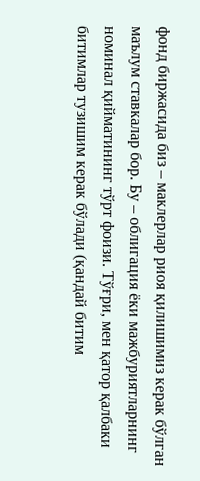фонд биржасида биз – маклерлар риоя қилишимиз керак бўлган маълум ставкалар бор. Бу – облигация ёки мажбуриятларнинг номинал қийматининг тўрт фоизи. Тўғри, мен қатор қалбаки битимлар тузишим керак бўлади (қандай битим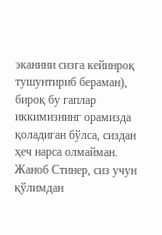эканини сизга кейинроқ тушунтириб бераман), бироқ бу гаплар иккимизнинг орамизда қоладиган бўлса, сиздан ҳеч нарса олмайман. Жаноб Стинер, сиз учун қўлимдан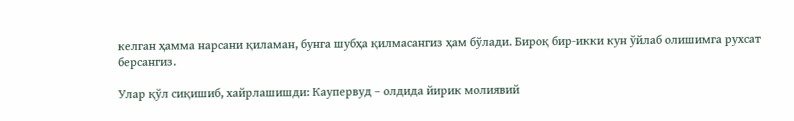келган ҳамма нарсани қиламан, бунга шубҳа қилмасангиз ҳам бўлади. Бироқ бир-икки кун ўйлаб олишимга рухсат берсангиз.

Улар қўл сиқишиб, хайрлашишди: Каупервуд – олдида йирик молиявий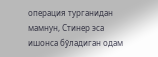операция турганидан мамнун, Стинер эса ишонса бўладиган одам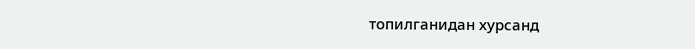топилганидан хурсанд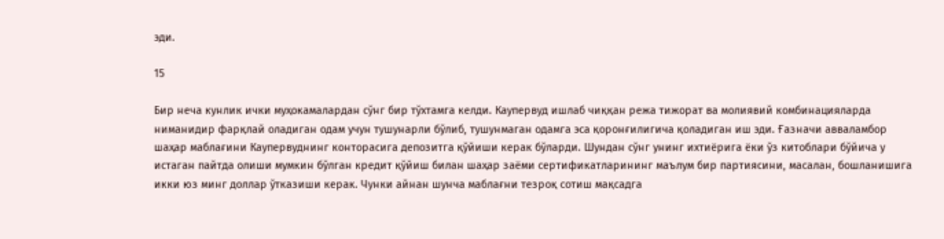эди.

15

Бир неча кунлик ички муҳокамалардан сўнг бир тўхтамга келди. Каупервуд ишлаб чиққан режа тижорат ва молиявий комбинацияларда ниманидир фарқлай оладиган одам учун тушунарли бўлиб, тушунмаган одамга эса қоронғилигича қоладиган иш эди. Ғазначи авваламбор шаҳар маблағини Каупервуднинг конторасига депозитга қўйиши керак бўларди. Шундан сўнг унинг ихтиёрига ёки ўз китоблари бўйича у истаган пайтда олиши мумкин бўлган кредит қўйиш билан шаҳар заёми сертификатларининг маълум бир партиясини, масалан, бошланишига икки юз минг доллар ўтказиши керак. Чунки айнан шунча маблағни тезроқ сотиш мақсадга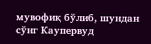мувофиқ бўлиб, шундан сўнг Каупервуд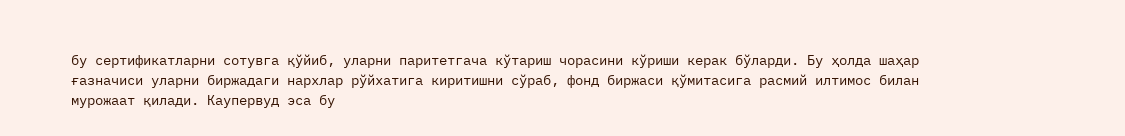бу сертификатларни сотувга қўйиб, уларни паритетгача кўтариш чорасини кўриши керак бўларди. Бу ҳолда шаҳар ғазначиси уларни биржадаги нархлар рўйхатига киритишни сўраб, фонд биржаси қўмитасига расмий илтимос билан мурожаат қилади. Каупервуд эса бу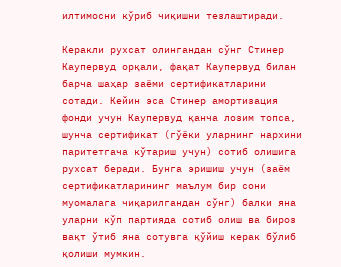илтимосни кўриб чиқишни тезлаштиради.

Керакли рухсат олингандан сўнг Стинер Каупервуд орқали, фақат Каупервуд билан барча шаҳар заёми сертификатларини сотади. Кейин эса Стинер амортизация фонди учун Каупервуд қанча лозим топса, шунча сертификат (гўёки уларнинг нархини паритетгача кўтариш учун) сотиб олишига рухсат беради. Бунга эришиш учун (заём сертификатларининг маълум бир сони муомалага чиқарилгандан сўнг) балки яна уларни кўп партияда сотиб олиш ва бироз вақт ўтиб яна сотувга қўйиш керак бўлиб қолиши мумкин.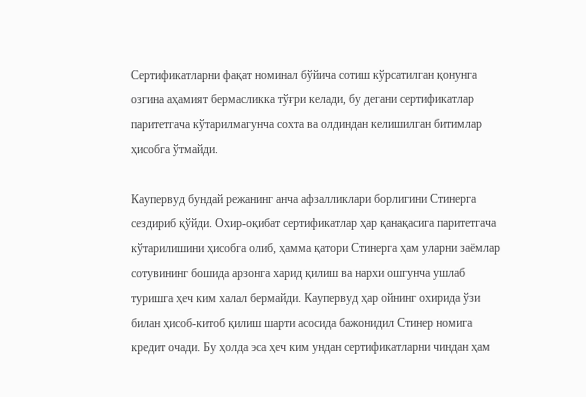Сертификатларни фақат номинал бўйича сотиш кўрсатилган қонунга озгина аҳамият бермасликка тўғри келади, бу дегани сертификатлар паритетгача кўтарилмагунча сохта ва олдиндан келишилган битимлар ҳисобга ўтмайди.

Каупервуд бундай режанинг анча афзалликлари борлигини Стинерга сездириб қўйди. Охир-оқибат сертификатлар ҳар қанақасига паритетгача кўтарилишини ҳисобга олиб, ҳамма қатори Стинерга ҳам уларни заёмлар сотувининг бошида арзонга харид қилиш ва нархи ошгунча ушлаб туришга ҳеч ким халал бермайди. Каупервуд ҳар ойнинг охирида ўзи билан ҳисоб-китоб қилиш шарти асосида бажонидил Стинер номига кредит очади. Бу ҳолда эса ҳеч ким ундан сертификатларни чиндан ҳам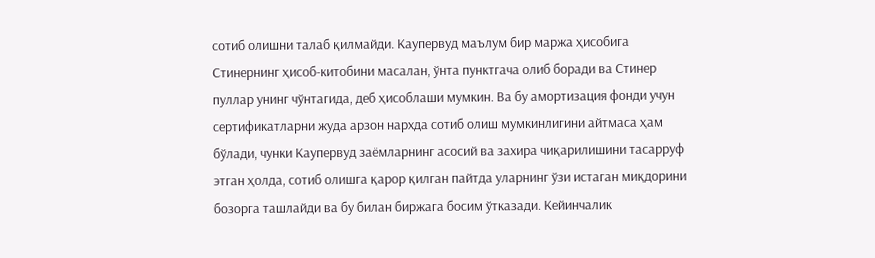сотиб олишни талаб қилмайди. Каупервуд маълум бир маржа ҳисобига Стинернинг ҳисоб-китобини масалан, ўнта пунктгача олиб боради ва Стинер пуллар унинг чўнтагида, деб ҳисоблаши мумкин. Ва бу амортизация фонди учун сертификатларни жуда арзон нархда сотиб олиш мумкинлигини айтмаса ҳам бўлади, чунки Каупервуд заёмларнинг асосий ва захира чиқарилишини тасарруф этган ҳолда, сотиб олишга қарор қилган пайтда уларнинг ўзи истаган миқдорини бозорга ташлайди ва бу билан биржага босим ўтказади. Кейинчалик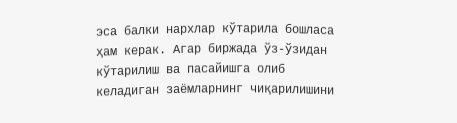эса балки нархлар кўтарила бошласа ҳам керак. Агар биржада ўз-ўзидан кўтарилиш ва пасайишга олиб келадиган заёмларнинг чиқарилишини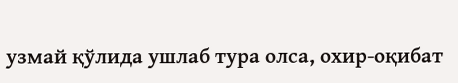узмай қўлида ушлаб тура олса, охир-оқибат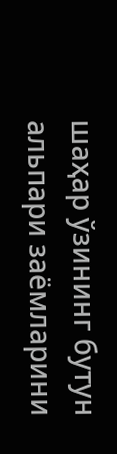шаҳар ўзининг бутун альпари заёмларини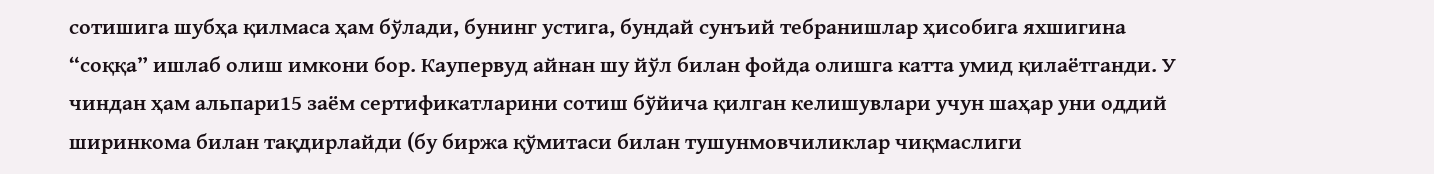сотишига шубҳа қилмаса ҳам бўлади, бунинг устига, бундай сунъий тебранишлар ҳисобига яхшигина “соққа” ишлаб олиш имкони бор. Каупервуд айнан шу йўл билан фойда олишга катта умид қилаётганди. У чиндан ҳам альпари15 заём сертификатларини сотиш бўйича қилган келишувлари учун шаҳар уни оддий ширинкома билан тақдирлайди (бу биржа қўмитаси билан тушунмовчиликлар чиқмаслиги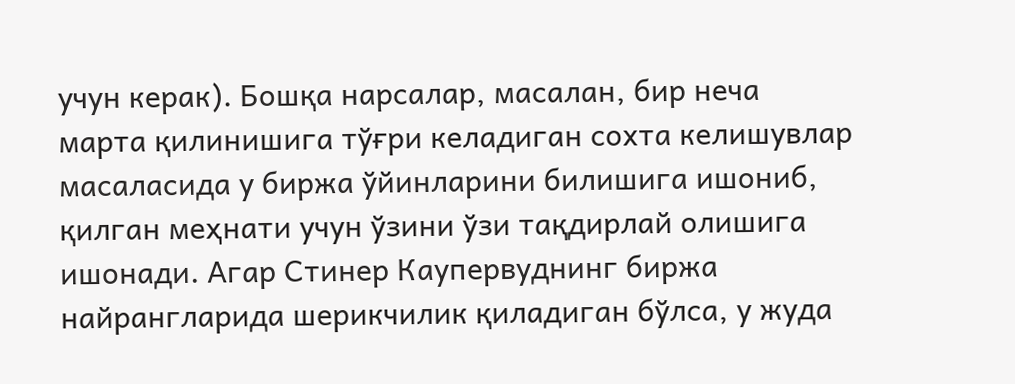учун керак). Бошқа нарсалар, масалан, бир неча марта қилинишига тўғри келадиган сохта келишувлар масаласида у биржа ўйинларини билишига ишониб, қилган меҳнати учун ўзини ўзи тақдирлай олишига ишонади. Агар Стинер Каупервуднинг биржа найрангларида шерикчилик қиладиган бўлса, у жуда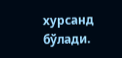хурсанд бўлади.